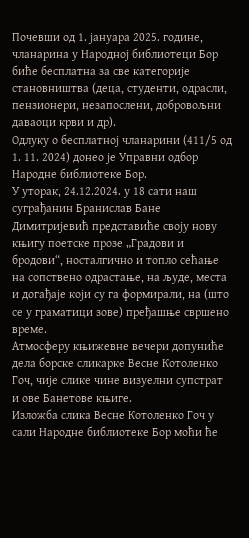Почевши од 1. јануара 2025. године, чланарина у Народној библиотеци Бор биће бесплатна за све категорије становништва (деца, студенти, одрасли, пензионери, незапослени, добровољни даваоци крви и др).
Одлуку о бесплатној чланарини (411/5 од 1. 11. 2024) донео је Управни одбор Народне библиотеке Бор.
У уторак, 24.12.2024. у 18 сати наш суграђанин Бранислав Бане Димитријевић представиће своју нову књигу поетске прозе „Градови и бродови“, носталгично и топло сећање на сопствено одрастање, на људе, места и догађаје који су га формирали, на (што се у граматици зове) пређашње свршено време.
Атмосферу књижевне вечери допуниће дела борске сликарке Весне Котоленко Гоч, чије слике чине визуелни супстрат и ове Банетове књиге.
Изложба слика Весне Котоленко Гоч у сали Народне библиотеке Бор моћи ће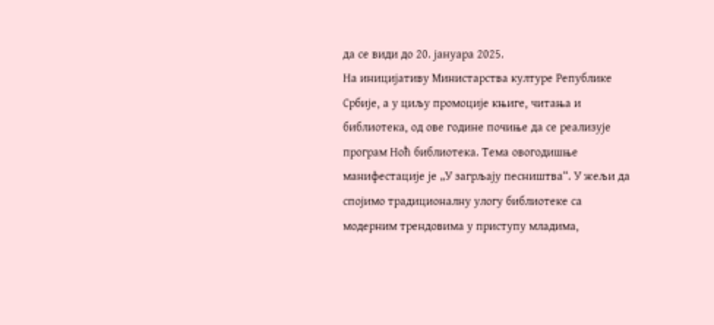да се види до 20. јануара 2025.
На иницијативу Министарства културе Републике Србије, а у циљу промоције књиге, читања и библиотека, од ове године почиње да се реализује програм Ноћ библиотека. Тема овогодишње манифестације је „У загрљају песништва“. У жељи да спојимо традиционалну улогу библиотеке са модерним трендовима у приступу младима,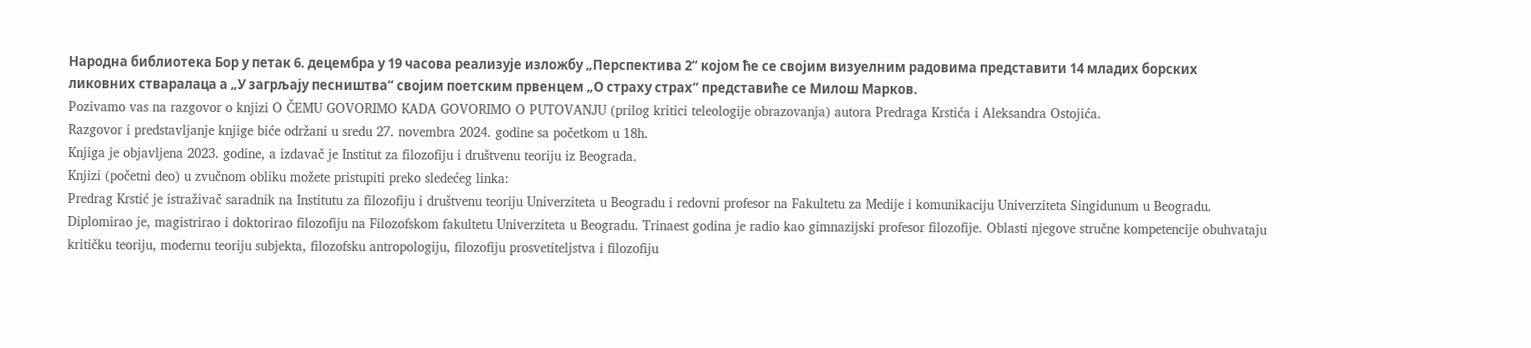Народна библиотека Бор у петак 6. децембра у 19 часова реализује изложбу „Перспектива 2“ којом ће се својим визуелним радовима представити 14 младих борских ликовних стваралаца а „У загрљају песништва“ својим поетским првенцем „О страху страх“ представиће се Милош Марков.
Pozivamo vas na razgovor o knjizi O ČEMU GOVORIMO KADA GOVORIMO O PUTOVANJU (prilog kritici teleologije obrazovanja) autora Predraga Krstića i Aleksandra Ostojića.
Razgovor i predstavljanje knjige biće održani u sredu 27. novembra 2024. godine sa početkom u 18h.
Knjiga je objavljena 2023. godine, a izdavač je Institut za filozofiju i društvenu teoriju iz Beograda.
Knjizi (početni deo) u zvučnom obliku možete pristupiti preko sledećeg linka:
Predrag Krstić je istraživač saradnik na Institutu za filozofiju i društvenu teoriju Univerziteta u Beogradu i redovni profesor na Fakultetu za Medije i komunikaciju Univerziteta Singidunum u Beogradu. Diplomirao je, magistrirao i doktorirao filozofiju na Filozofskom fakultetu Univerziteta u Beogradu. Trinaest godina je radio kao gimnazijski profesor filozofije. Oblasti njegove stručne kompetencije obuhvataju kritičku teoriju, modernu teoriju subjekta, filozofsku antropologiju, filozofiju prosvetiteljstva i filozofiju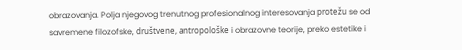obrazovanja. Polja njegovog trenutnog profesionalnog interesovanja protežu se od savremene filozofske, društvene, antropološke i obrazovne teorije, preko estetike i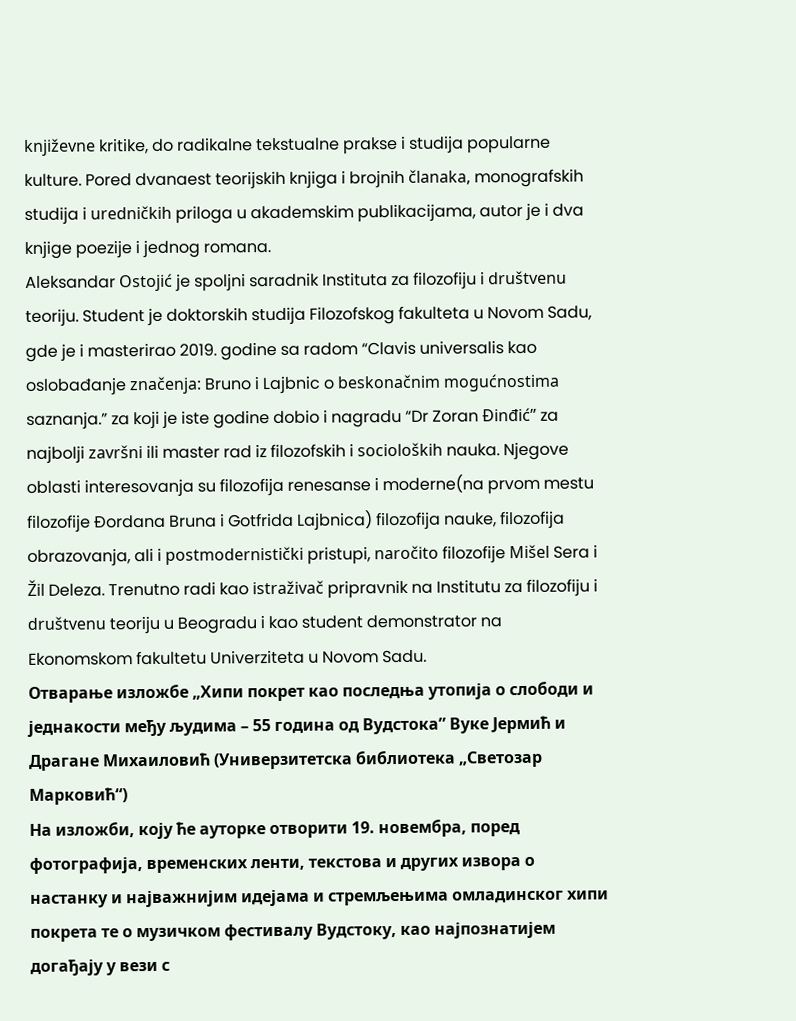književne kritike, do radikalne tekstualne prakse i studija popularne kulture. Pored dvanaest teorijskih knjiga i brojnih članaka, monografskih studija i uredničkih priloga u akademskim publikacijama, autor je i dva knjige poezije i jednog romana.
Aleksandar Ostojić je spoljni saradnik Instituta za filozofiju i društvenu teoriju. Student je doktorskih studija Filozofskog fakulteta u Novom Sadu, gde je i masterirao 2019. godine sa radom “Clavis universalis kao oslobađanje značenja: Bruno i Lajbnic o beskonačnim mogućnostima saznanja.” za koji je iste godine dobio i nagradu “Dr Zoran Đinđić” za najbolji završni ili master rad iz filozofskih i socioloških nauka. Njegove oblasti interesovanja su filozofija renesanse i moderne(na prvom mestu filozofije Đordana Bruna i Gotfrida Lajbnica) filozofija nauke, filozofija obrazovanja, ali i postmodernistički pristupi, naročito filozofije Mišel Sera i Žil Deleza. Trenutno radi kao istraživač pripravnik na Institutu za filozofiju i društvenu teoriju u Beogradu i kao student demonstrator na Ekonomskom fakultetu Univerziteta u Novom Sadu.
Отварање изложбе „Хипи покрет као последња утопија о слободи и једнакости међу људима – 55 година од Вудстока” Вуке Јермић и Драгане Михаиловић (Универзитетска библиотека „Светозар Марковић“)
На изложби, коју ће ауторке отворити 19. новембра, поред фотографија, временских ленти, текстова и других извора о настанку и најважнијим идејама и стремљењима омладинског хипи покрета те о музичком фестивалу Вудстоку, као најпознатијем догађају у вези с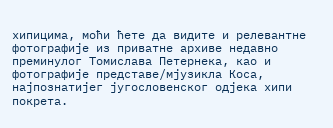хипицима, моћи ћете да видите и релевантне фотографије из приватне архиве недавно преминулог Томислава Петернека, као и фотографије представе/мјузикла Коса, најпознатијег југословенског одјека хипи покрета.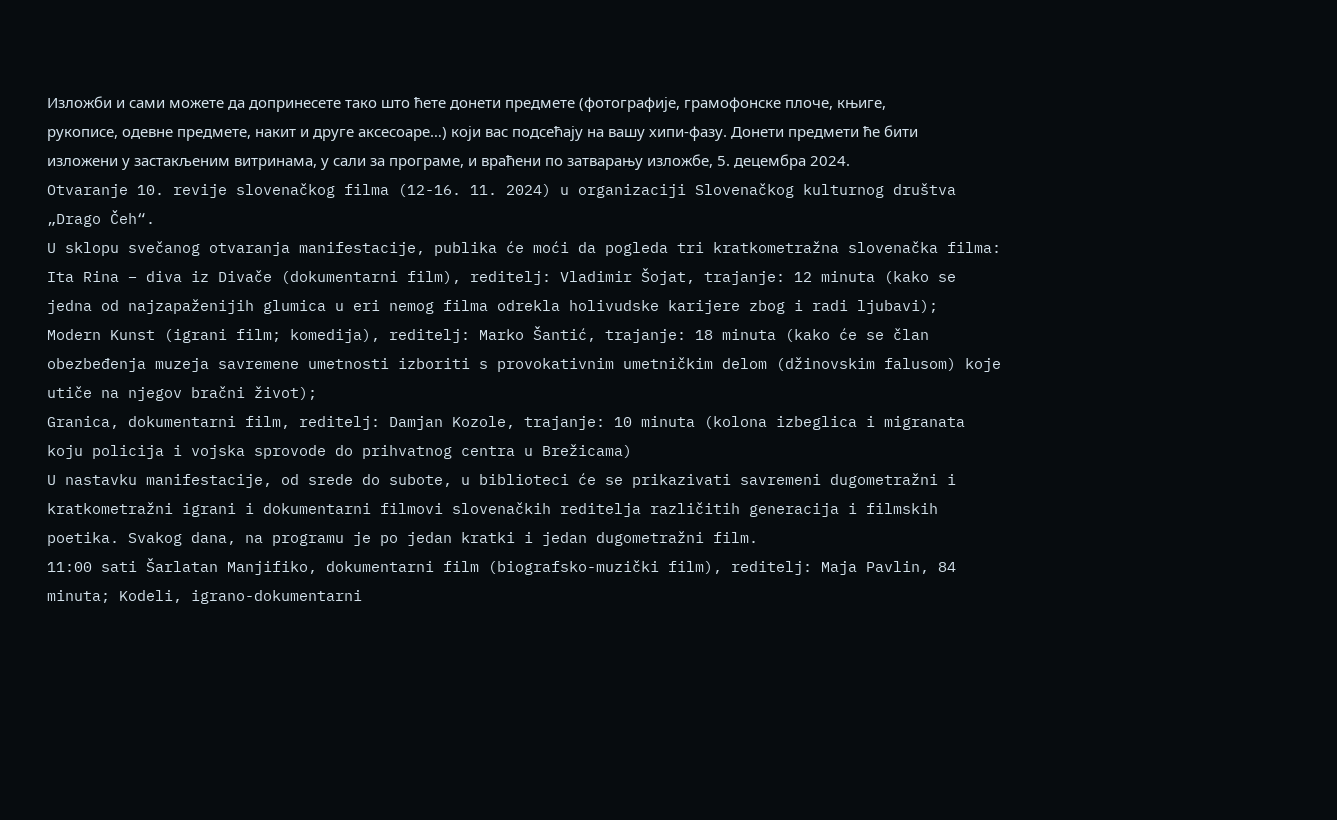Изложби и сами можете да допринесете тако што ћете донети предмете (фотографије, грамофонске плоче, књиге, рукописе, одевне предмете, накит и друге аксесоаре…) који вас подсећају на вашу хипи-фазу. Донети предмети ће бити изложени у застакљеним витринама, у сали за програме, и враћени по затварању изложбе, 5. децембра 2024.
Otvaranje 10. revije slovenačkog filma (12-16. 11. 2024) u organizaciji Slovenačkog kulturnog društva „Drago Čeh“.
U sklopu svečanog otvaranja manifestacije, publika će moći da pogleda tri kratkometražna slovenačka filma:
Ita Rina – diva iz Divače (dokumentarni film), reditelj: Vladimir Šojat, trajanje: 12 minuta (kako se jedna od najzapaženijih glumica u eri nemog filma odrekla holivudske karijere zbog i radi ljubavi);
Modern Kunst (igrani film; komedija), reditelj: Marko Šantić, trajanje: 18 minuta (kako će se član obezbeđenja muzeja savremene umetnosti izboriti s provokativnim umetničkim delom (džinovskim falusom) koje utiče na njegov bračni život);
Granica, dokumentarni film, reditelj: Damjan Kozole, trajanje: 10 minuta (kolona izbeglica i migranata koju policija i vojska sprovode do prihvatnog centra u Brežicama)
U nastavku manifestacije, od srede do subote, u biblioteci će se prikazivati savremeni dugometražni i kratkometražni igrani i dokumentarni filmovi slovenačkih reditelja različitih generacija i filmskih poetika. Svakog dana, na programu je po jedan kratki i jedan dugometražni film.
11:00 sati Šarlatan Manjifiko, dokumentarni film (biografsko-muzički film), reditelj: Maja Pavlin, 84 minuta; Kodeli, igrano-dokumentarni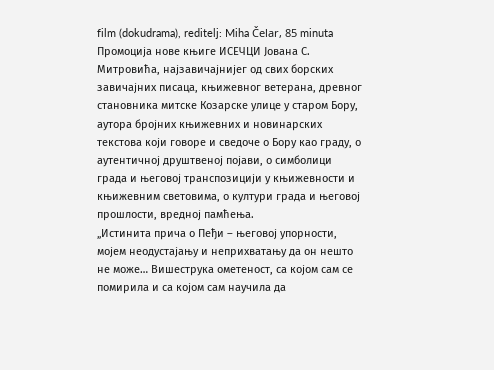film (dokudrama), reditelj: Miha Čelar, 85 minuta
Промоција нове књиге ИСЕЧЦИ Јована С. Митровића, најзавичајнијег од свих борских завичајних писаца, књижевног ветерана, древног становника митске Козарске улице у старом Бору, аутора бројних књижевних и новинарских текстова који говоре и сведоче о Бору као граду, о аутентичној друштвеној појави, о симболици града и његовој транспозицији у књижевности и књижевним световима, о култури града и његовој прошлости, вредној памћења.
„Истинита прича о Пеђи – његовој упорности, мојем неодустајању и неприхватању да он нешто не може… Вишеструка ометеност, са којом сам се помирила и са којом сам научила да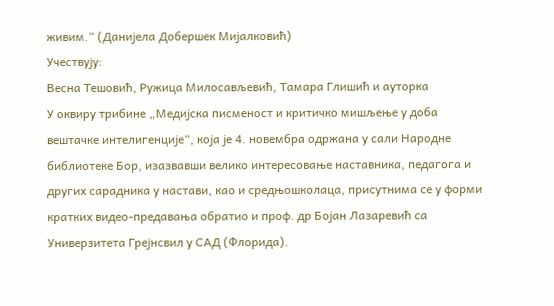живим.“ (Данијела Добершек Мијалковић)
Учествују:
Весна Тешовић, Ружица Милосављевић, Тамара Глишић и ауторка
У оквиру трибине „Медијска писменост и критичко мишљење у доба вештачке интелигенције“, која је 4. новембра одржана у сали Народне библиотеке Бор, изазвавши велико интересовање наставника, педагога и других сарадника у настави, као и средњошколаца, присутнима се у форми кратких видео-предавања обратио и проф. др Бојан Лазаревић са Универзитета Грејнсвил у САД (Флорида).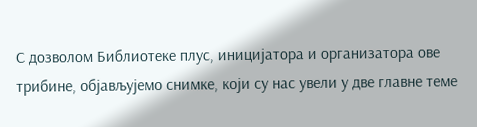С дозволом Библиотеке плус, иницијатора и организатора ове трибине, објављујемо снимке, који су нас увели у две главне теме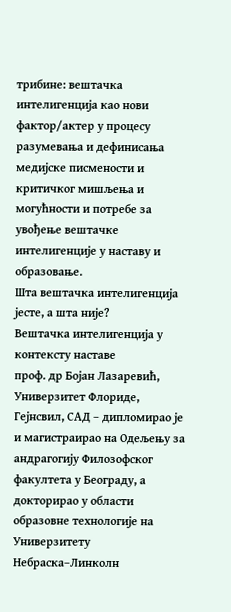трибине: вештачка интелигенција као нови фактор/актер у процесу разумевања и дефинисања медијске писмености и критичког мишљења и могућности и потребе за увођење вештачке интелигенције у наставу и образовање.
Шта вештачка интелигенција јесте, а шта није?
Вештачка интелигенција у контексту наставе
проф. др Бојан Лазаревић, Универзитет Флориде, Гејнсвил, САД – дипломирао је и магистраирао на Одељењу за андрагогију Филозофског факултета у Београду, а докторирао у области образовне технологије на Универзитету Небраска–Линколн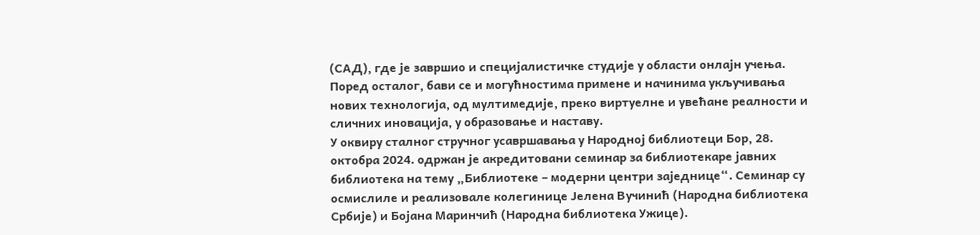(САД), где је завршио и специјалистичке студије у области онлајн учења. Поред осталог, бави се и могућностима примене и начинима укључивања нових технологија, од мултимедије, преко виртуелне и увећане реалности и сличних иновација, у образовање и наставу.
У оквиру сталног стручног усавршавања у Народној библиотеци Бор, 28. октобра 2024. одржан је акредитовани семинар за библиотекаре јавних библиотека на тему „Библиотеке – модерни центри заједнице“. Семинар су осмислилe и реализовале колегинице Јелена Вучинић (Народна библиотека Србије) и Бојана Маринчић (Народна библиотека Ужице).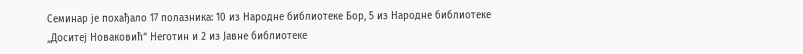Семинар је похађало 17 полазника: 10 из Народне библиотеке Бор, 5 из Народне библиотеке „Доситеј Новаковић“ Неготин и 2 из Јавне библиотеке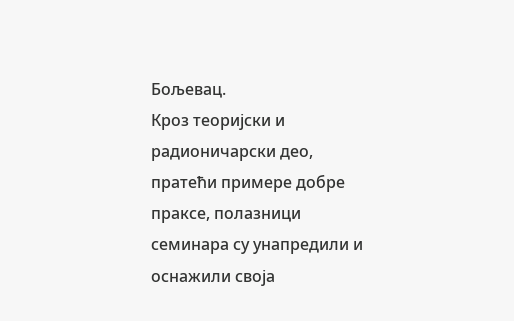Бољевац.
Кроз теоријски и радионичарски део, пратећи примере добре праксе, полазници семинара су унапредили и оснажили своја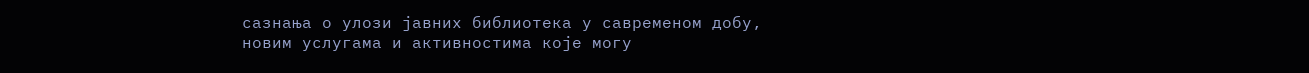сазнања о улози јавних библиотека у савременом добу, новим услугама и активностима које могу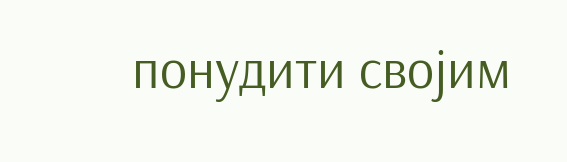понудити својим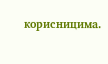корисницима.